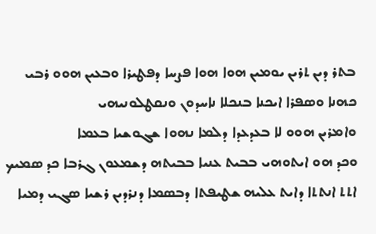ܒܬܪ ܕܝܢ ܬܪܝܢ ܝܘܡܝܢ ܗܘܐ ܗܘܐ ܦܨܚܐ ܕܦܛܝܪܐ ܘܒܥܝܢ ܗܘܘ ܪܒܝ ܟܗܢܐ ܘܤܦܪܐ ܐܝܟܢܐ ܒܢܟܠܐ ܢܐܚܕܘܢ ܘܢܩܛܠܘܢܝܗܝ
ܘܐܡܪܝܢ ܗܘܘ ܠܐ ܒܥܕܥܕܐ ܕܠܡܐ ܢܗܘܐ ܫܓܘܫܝܐ ܒܥܡܐ
ܘܟܕ ܗܘ ܐܝܬܘܗܝ ܒܒܝܬ ܥܢܝܐ ܒܒܝܬܗ ܕܫܡܥܘܢ ܓܪܒܐ ܟܕ ܤܡܝܟ ܐܬܬ ܐܢܬܬܐ ܕܐܝܬ ܥܠܝܗ ܫܛܝܦܬܐ ܕܒܤܡܐ ܕܢܪܕܝܢ ܪܫܝܐ ܤܓܝ ܕܡܝܐ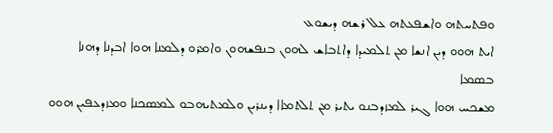ܘܦܬܚܬܗ ܘܐܫܦܥܬܗ ܥܠ ܪܫܗ ܕܝܫܘܥ
ܐܝܬ ܗܘܘ ܕܝܢ ܐܢܫܐ ܡܢ ܬܠܡܝܕܐ ܕܐܬܒܐܫ ܠܗܘܢ ܒܢܦܫܗܘܢ ܘܐܡܪܘ ܕܠܡܢܐ ܗܘܐ ܐܒܕܢܐ ܕܗܢܐ ܒܤܡܐ
ܡܫܟܚ ܗܘܐ ܓܝܪ ܠܡܙܕܒܢܘ ܝܬܝܪ ܡܢ ܬܠܬܡܐܐ ܕܝܢܪܝܢ ܘܠܡܬܝܗܒܘ ܠܡܤܟܢܐ ܘܡܙܕܥܦܝܢ ܗܘܘ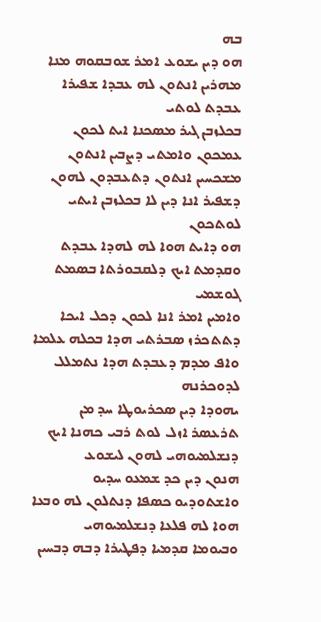ܒܗ
ܗܘ ܕܝܢ ܝܫܘܥ ܐܡܪ ܫܘܒܩܘܗ ܡܢܐ ܡܗܪܝܢ ܐܢܬܘܢ ܠܗ ܥܒܕܐ ܫܦܝܪܐ ܥܒܕܬ ܠܘܬܝ
ܒܟܠܙܒܢ ܓܝܪ ܡܤܟܢܐ ܐܝܬ ܠܟܘܢ ܥܡܟܘܢ ܘܐܡܬܝ ܕܨܒܝܢ ܐܢܬܘܢ ܡܫܟܚܝܢ ܐܢܬܘܢ ܕܬܥܒܕܘܢ ܠܗܘܢ ܕܫܦܝܪ ܐܢܐ ܕܝܢ ܠܐ ܒܟܠܙܒܢ ܐܝܬܝ ܠܘܬܟܘܢ
ܗܘ ܕܐܝܬ ܗܘܐ ܠܗ ܠܗܕܐ ܥܒܕܬ ܘܩܕܡܬ ܐܝܟ ܕܠܩܒܘܪܬܐ ܒܤܡܬ ܓܘܫܡܝ
ܘܐܡܝܢ ܐܡܪ ܐܢܐ ܠܟܘܢ ܕܟܠ ܐܝܟܐ ܕܬܬܟܪܙ ܤܒܪܬܝ ܗܕܐ ܒܟܠܗ ܥܠܡܐ ܘܐܦ ܡܕܡ ܕܥܒܕܬ ܗܕܐ ܢܬܡܠܠ ܠܕܘܟܪܢܗ
ܝܗܘܕܐ ܕܝܢ ܤܟܪܝܘܛܐ ܚܕ ܡܢ ܬܪܥܤܪ ܐܙܠ ܠܘܬ ܪܒܝ ܟܗܢܐ ܐܝܟ ܕܢܫܠܡܝܘܗܝ ܠܗܘܢ ܠܝܫܘܥ
ܗܢܘܢ ܕܝܢ ܟܕ ܫܡܥܘ ܚܕܝܘ ܘܐܫܬܘܕܝܘ ܟܤܦܐ ܕܢܬܠܘܢ ܠܗ ܘܒܥܐ ܗܘܐ ܠܗ ܦܠܥܐ ܕܢܫܠܡܝܘܗܝ
ܘܒܝܘܡܐ ܩܕܡܝܐ ܕܦܛܝܪܐ ܕܒܗ ܕܒܚܝܢ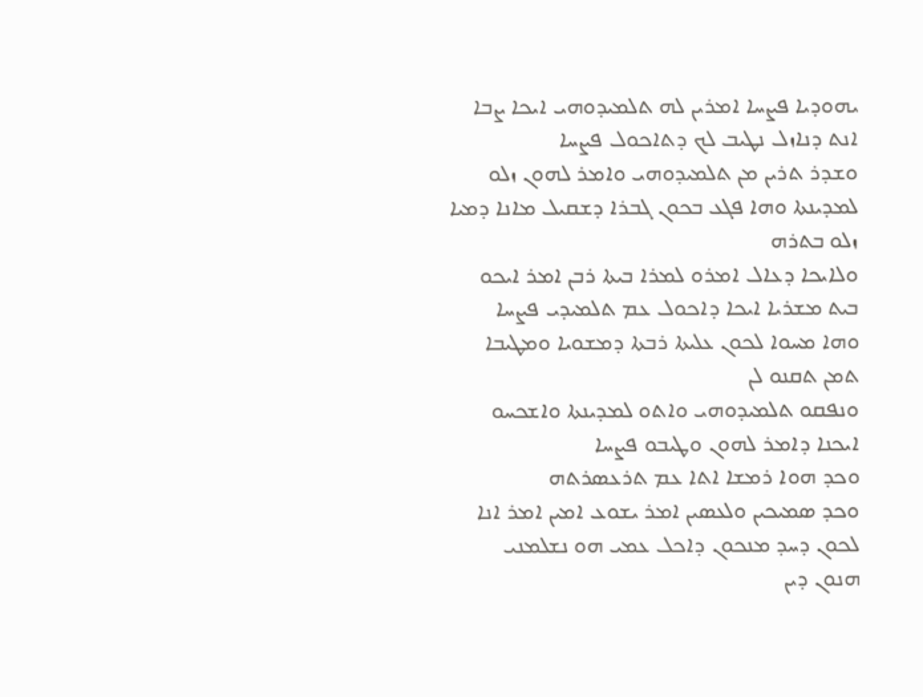ܝܗܘܕܝܐ ܦܨܚܐ ܐܡܪܝܢ ܠܗ ܬܠܡܝܕܘܗܝ ܐܝܟܐ ܨܒܐ ܐܢܬ ܕܢܐܙܠ ܢܛܝܒ ܠܟ ܕܬܐܟܘܠ ܦܨܚܐ
ܘܫܕܪ ܬܪܝܢ ܡܢ ܬܠܡܝܕܘܗܝ ܘܐܡܪ ܠܗܘܢ ܙܠܘ ܠܡܕܝܢܬܐ ܘܗܐ ܦܓܥ ܒܟܘܢ ܓܒܪܐ ܕܫܩܝܠ ܡܐܢܐ ܕܡܝܐ ܙܠܘ ܒܬܪܗ
ܘܠܐܝܟܐ ܕܥܐܠ ܐܡܪܘ ܠܡܪܐ ܒܝܬܐ ܪܒܢ ܐܡܪ ܐܝܟܘ ܒܝܬ ܡܫܪܝܐ ܐܝܟܐ ܕܐܟܘܠ ܥܡ ܬܠܡܝܕܝ ܦܨܚܐ
ܘܗܐ ܡܚܘܐ ܠܟܘܢ ܥܠܝܬܐ ܪܒܬܐ ܕܡܫܘܝܐ ܘܡܛܝܒܐ ܬܡܢ ܬܩܢܘ ܠܢ
ܘܢܦܩܘ ܬܠܡܝܕܘܗܝ ܘܐܬܘ ܠܡܕܝܢܬܐ ܘܐܫܟܚܘ ܐܝܟܢܐ ܕܐܡܪ ܠܗܘܢ ܘܛܝܒܘ ܦܨܚܐ
ܘܟܕ ܗܘܐ ܪܡܫܐ ܐܬܐ ܥܡ ܬܪܥܤܪܬܗ
ܘܟܕ ܤܡܝܟܝܢ ܘܠܥܤܝܢ ܐܡܪ ܝܫܘܥ ܐܡܝܢ ܐܡܪ ܐܢܐ ܠܟܘܢ ܕܚܕ ܡܢܟܘܢ ܕܐܟܠ ܥܡܝ ܗܘ ܢܫܠܡܢܝ
ܗܢܘܢ ܕܝܢ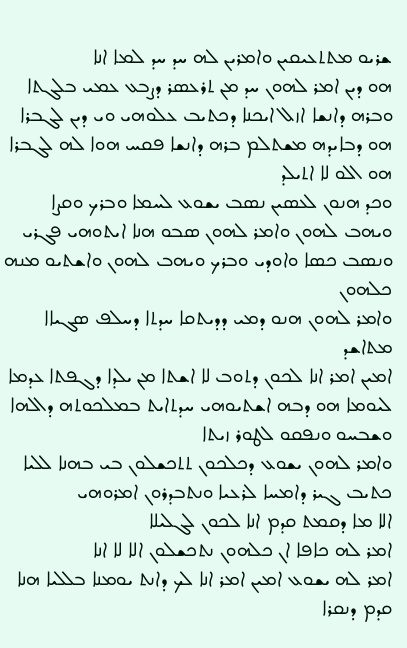ܫܪܝܘ ܡܬܬܥܝܩܝܢ ܘܐܡܪܝܢ ܠܗ ܚܕ ܚܕ ܠܡܐ ܐܢܐ
ܗܘ ܕܝܢ ܐܡܪ ܠܗܘܢ ܚܕ ܡܢ ܬܪܥܤܪ ܕܨܒܥ ܥܡܝ ܒܠܓܬܐ
ܘܒܪܗ ܕܐܢܫܐ ܐܙܠ ܐܝܟܢܐ ܕܟܬܝܒ ܥܠܘܗܝ ܘܝ ܕܝܢ ܠܓܒܪܐ ܗܘ ܕܒܐܝܕܗ ܡܫܬܠܡ ܒܪܗ ܕܐܢܫܐ ܦܩܚ ܗܘܐ ܠܗ ܠܓܒܪܐ ܗܘ ܐܠܘ ܠܐ ܐܬܝܠܕ
ܘܟܕ ܗܢܘܢ ܠܥܤܝܢ ܢܤܒ ܝܫܘܥ ܠܚܡܐ ܘܒܪܟ ܘܩܨܐ ܘܝܗܒ ܠܗܘܢ ܘܐܡܪ ܠܗܘܢ ܤܒܘ ܗܢܐ ܐܝܬܘܗܝ ܦܓܪܝ
ܘܢܤܒ ܟܤܐ ܘܐܘܕܝ ܘܒܪܟ ܘܝܗܒ ܠܗܘܢ ܘܐܫܬܝܘ ܡܢܗ ܟܠܗܘܢ
ܘܐܡܪ ܠܗܘܢ ܗܢܘ ܕܡܝ ܕܕܝܬܩܐ ܚܕܬܐ ܕܚܠܦ ܤܓܝܐܐ ܡܬܐܫܕ
ܐܡܝܢ ܐܡܪ ܐܢܐ ܠܟܘܢ ܕܬܘܒ ܠܐ ܐܫܬܐ ܡܢ ܝܠܕܐ ܕܓܦܬܐ ܥܕܡܐ ܠܝܘܡܐ ܗܘ ܕܒܗ ܐܫܬܝܘܗܝ ܚܕܬܐܝܬ ܒܡܠܟܘܬܗ ܕܐܠܗܐ
ܘܫܒܚܘ ܘܢܦܩܘ ܠܛܘܪ ܙܝܬܐ
ܘܐܡܪ ܠܗܘܢ ܝܫܘܥ ܕܟܠܟܘܢ ܬܬܟܫܠܘܢ ܒܝ ܒܗܢܐ ܠܠܝܐ ܟܬܝܒ ܓܝܪ ܕܐܡܚܐ ܠܪܥܝܐ ܘܢܬܒܕܪܘܢ ܐܡܪܘܗܝ
ܐܠܐ ܡܐ ܕܩܡܬ ܩܕܡ ܐܢܐ ܠܟܘܢ ܠܓܠܝܠܐ
ܐܡܪ ܠܗ ܟܐܦܐ ܐܢ ܟܠܗܘܢ ܢܬܟܫܠܘܢ ܐܠܐ ܠܐ ܐܢܐ
ܐܡܪ ܠܗ ܝܫܘܥ ܐܡܝܢ ܐܡܪ ܐܢܐ ܠܟ ܕܐܢܬ ܝܘܡܢܐ ܒܠܠܝܐ ܗܢܐ ܩܕܡ ܕܢܩܪܐ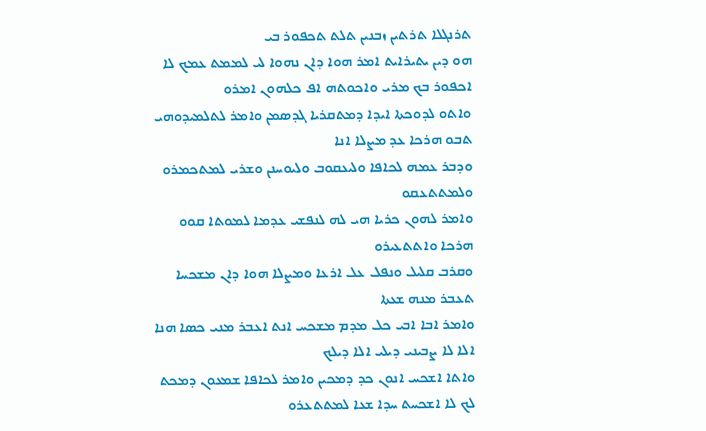ܬܪܢܓܠܐ ܬܪܬܝܢ ܙܒܢܝܢ ܬܠܬ ܬܟܦܘܪ ܒܝ
ܗܘ ܕܝܢ ܝܬܝܪܐܝܬ ܐܡܪ ܗܘܐ ܕܐܢ ܢܗܘܐ ܠܝ ܠܡܡܬ ܥܡܟ ܠܐ ܐܟܦܘܪ ܒܟ ܡܪܝ ܘܐܟܘܬܗ ܐܦ ܟܠܗܘܢ ܐܡܪܘ
ܘܐܬܘ ܠܕܘܟܬܐ ܐܝܕܐ ܕܡܬܩܪܝܐ ܓܕܤܡܢ ܘܐܡܪ ܠܬܠܡܝܕܘܗܝ ܬܒܘ ܗܪܟܐ ܥܕ ܡܨܠܐ ܐܢܐ
ܘܕܒܪ ܥܡܗ ܠܟܐܦܐ ܘܠܝܥܩܘܒ ܘܠܝܘܚܢܢ ܘܫܪܝ ܠܡܬܟܡܪܘ ܘܠܡܬܬܥܩܘ
ܘܐܡܪ ܠܗܘܢ ܟܪܝܐ ܗܝ ܠܗ ܠܢܦܫܝ ܥܕܡܐ ܠܡܘܬܐ ܩܘܘ ܗܪܟܐ ܘܐܬܬܥܝܪܘ
ܘܩܪܒ ܩܠܝܠ ܘܢܦܠ ܥܠ ܐܪܥܐ ܘܡܨܠܐ ܗܘܐ ܕܐܢ ܡܫܟܚܐ ܬܥܒܪ ܡܢܗ ܫܥܬܐ
ܘܐܡܪ ܐܒܐ ܐܒܝ ܟܠ ܡܕܡ ܡܫܟܚ ܐܢܬ ܐܥܒܪ ܡܢܝ ܟܤܐ ܗܢܐ ܐܠܐ ܠܐ ܨܒܝܢܝ ܕܝܠܝ ܐܠܐ ܕܝܠܟ
ܘܐܬܐ ܐܫܟܚ ܐܢܘܢ ܟܕ ܕܡܟܝܢ ܘܐܡܪ ܠܟܐܦܐ ܫܡܥܘܢ ܕܡܟܬ ܠܟ ܠܐ ܐܫܟܚܬ ܚܕܐ ܫܥܐ ܠܡܬܬܥܪܘ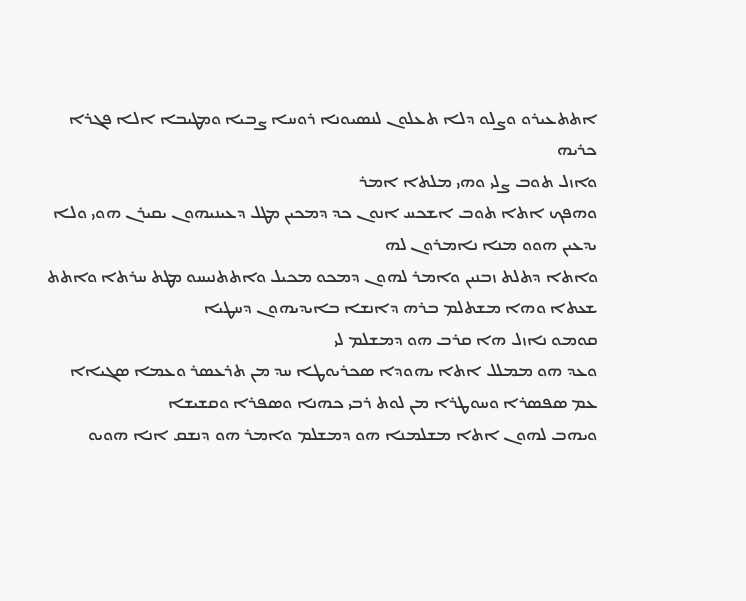ܐܬܬܥܝܪܘ ܘܨܠܘ ܕܠܐ ܬܥܠܘܢ ܠܢܤܝܘܢܐ ܪܘܚܐ ܨܒܝܐ ܘܡܛܝܒܐ ܐܠܐ ܦܓܪܐ ܟܪܝܗ
ܘܐܙܠ ܬܘܒ ܨܠܝ ܘܗܝ ܡܠܬܐ ܐܡܪ
ܘܗܦܟ ܐܬܐ ܬܘܒ ܐܫܟܚ ܐܢܘܢ ܟܕ ܕܡܟܝܢ ܡܛܠ ܕܥܝܢܝܗܘܢ ܝܩܝܪܢ ܗܘܝ ܘܠܐ ܝܕܥܝܢ ܗܘܘ ܡܢܐ ܢܐܡܪܘܢ ܠܗ
ܘܐܬܐ ܕܬܠܬ ܙܒܢܝܢ ܘܐܡܪ ܠܗܘܢ ܕܡܟܘ ܡܟܝܠ ܘܐܬܬܢܝܚܘ ܡܛܬ ܚܪܬܐ ܘܐܬܬ ܫܥܬܐ ܘܗܐ ܡܫܬܠܡ ܒܪܗ ܕܐܢܫܐ ܒܐܝܕܝܗܘܢ ܕܚܛܝܐ
ܩܘܡܘ ܢܐܙܠ ܗܐ ܩܪܒ ܗܘ ܕܡܫܠܡ ܠܝ
ܘܥܕ ܗܘ ܡܡܠܠ ܐܬܐ ܝܗܘܕܐ ܤܟܪܝܘܛܐ ܚܕ ܡܢ ܬܪܥܤܪ ܘܥܡܐ ܤܓܝܐܐ ܥܡ ܤܦܤܪܐ ܘܚܘܛܪܐ ܡܢ ܠܘܬ ܪܒܝ ܟܗܢܐ ܘܤܦܪܐ ܘܩܫܝܫܐ
ܘܝܗܒ ܠܗܘܢ ܐܬܐ ܡܫܠܡܢܐ ܗܘ ܕܡܫܠܡ ܘܐܡܪ ܗܘ ܕܢܫܩ ܐܢܐ ܗܘܝܘ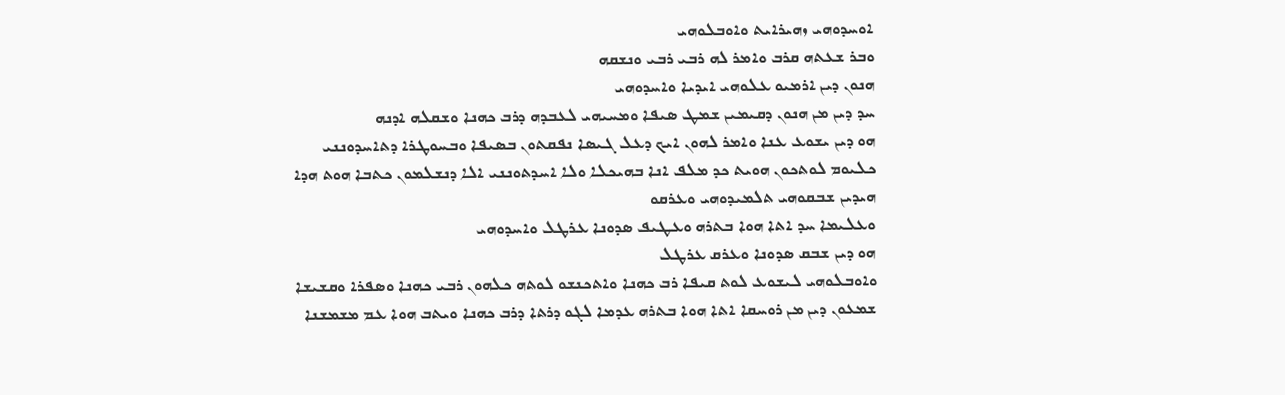ܐܘܚܕܘܗܝ ܙܗܝܪܐܝܬ ܘܐܘܒܠܘܗܝ
ܘܒܪ ܫܥܬܗ ܩܪܒ ܘܐܡܪ ܠܗ ܪܒܝ ܪܒܝ ܘܢܫܩܗ
ܗܢܘܢ ܕܝܢ ܐܪܡܝܘ ܥܠܘܗܝ ܐܝܕܝܐ ܘܐܚܕܘܗܝ
ܚܕ ܕܝܢ ܡܢ ܗܢܘܢ ܕܩܝܡܝܢ ܫܡܛ ܤܝܦܐ ܘܡܚܝܗܝ ܠܥܒܕܗ ܕܪܒ ܟܗܢܐ ܘܫܩܠܗ ܐܕܢܗ
ܗܘ ܕܝܢ ܝܫܘܥ ܥܢܐ ܘܐܡܪ ܠܗܘܢ ܐܝܟ ܕܥܠ ܓܝܤܐ ܢܦܩܬܘܢ ܒܤܝܦܐ ܘܒܚܘܛܪܐ ܕܬܐܚܕܘܢܢܝ
ܟܠܝܘܡ ܠܘܬܟܘܢ ܗܘܝܬ ܟܕ ܡܠܦ ܐܢܐ ܒܗܝܟܠܐ ܘܠܐ ܐܚܕܬܘܢܢܝ ܐܠܐ ܕܢܫܠܡܘܢ ܟܬܒܐ ܗܘܬ ܗܕܐ
ܗܝܕܝܢ ܫܒܩܘܗܝ ܬܠܡܝܕܘܗܝ ܘܥܪܩܘ
ܘܥܠܝܡܐ ܚܕ ܐܬܐ ܗܘܐ ܒܬܪܗ ܘܥܛܝܦ ܤܕܘܢܐ ܥܪܛܠ ܘܐܚܕܘܗܝ
ܗܘ ܕܝܢ ܫܒܩ ܤܕܘܢܐ ܘܥܪܩ ܥܪܛܠ
ܘܐܘܒܠܘܗܝ ܠܝܫܘܥ ܠܘܬ ܩܝܦܐ ܪܒ ܟܗܢܐ ܘܐܬܟܢܫܘ ܠܘܬܗ ܟܠܗܘܢ ܪܒܝ ܟܗܢܐ ܘܤܦܪܐ ܘܩܫܝܫܐ
ܫܡܥܘܢ ܕܝܢ ܡܢ ܪܘܚܩܐ ܐܬܐ ܗܘܐ ܒܬܪܗ ܥܕܡܐ ܠܓܘ ܕܪܬܐ ܕܪܒ ܟܗܢܐ ܘܝܬܒ ܗܘܐ ܥܡ ܡܫܡܫܢܐ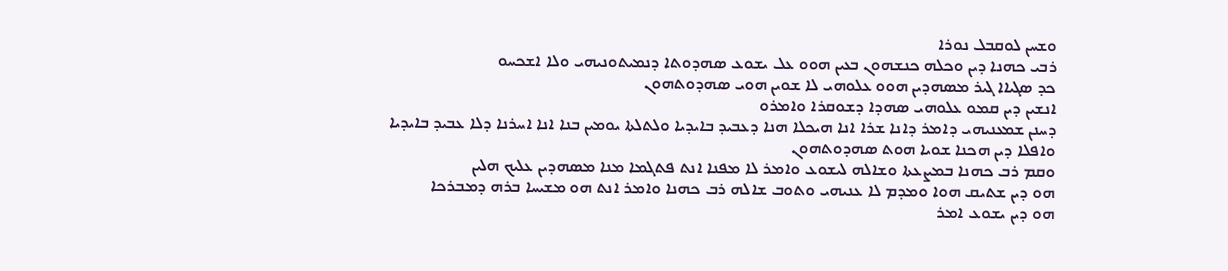ܘܫܚܢ ܠܘܩܒܠ ܢܘܪܐ
ܪܒܝ ܟܗܢܐ ܕܝܢ ܘܟܠܗ ܟܢܫܗܘܢ ܒܥܝܢ ܗܘܘ ܥܠ ܝܫܘܥ ܤܗܕܘܬܐ ܕܢܡܝܬܘܢܝܗܝ ܘܠܐ ܐܫܟܚܘ
ܟܕ ܤܓܝܐܐ ܓܝܪ ܡܤܗܕܝܢ ܗܘܘ ܥܠܘܗܝ ܠܐ ܫܘܝܢ ܗܘܝ ܤܗܕܘܬܗܘܢ
ܐܢܫܝܢ ܕܝܢ ܩܡܘ ܥܠܘܗܝ ܤܗܕܐ ܕܫܘܩܪܐ ܘܐܡܪܘ
ܕܚܢܢ ܫܡܥܢܝܗܝ ܕܐܡܪ ܕܐܢܐ ܫܪܐ ܐܢܐ ܗܝܟܠܐ ܗܢܐ ܕܥܒܝܕ ܒܐܝܕܝܐ ܘܠܬܠܬܐ ܝܘܡܝܢ ܒܢܐ ܐܢܐ ܐܚܪܢܐ ܕܠܐ ܥܒܝܕ ܒܐܝܕܝܐ
ܘܐܦܠܐ ܕܝܢ ܗܟܢܐ ܫܘܝܐ ܗܘܬ ܤܗܕܘܬܗܘܢ
ܘܩܡ ܪܒ ܟܗܢܐ ܒܡܨܥܬܐ ܘܫܐܠܗ ܠܝܫܘܥ ܘܐܡܪ ܠܐ ܡܦܢܐ ܐܢܬ ܦܬܓܡܐ ܡܢܐ ܡܤܗܕܝܢ ܥܠܝܟ ܗܠܝܢ
ܗܘ ܕܝܢ ܫܬܝܩ ܗܘܐ ܘܡܕܡ ܠܐ ܥܢܝܗܝ ܘܬܘܒ ܫܐܠܗ ܪܒ ܟܗܢܐ ܘܐܡܪ ܐܢܬ ܗܘ ܡܫܝܚܐ ܒܪܗ ܕܡܒܪܟܐ
ܗܘ ܕܝܢ ܝܫܘܥ ܐܡܪ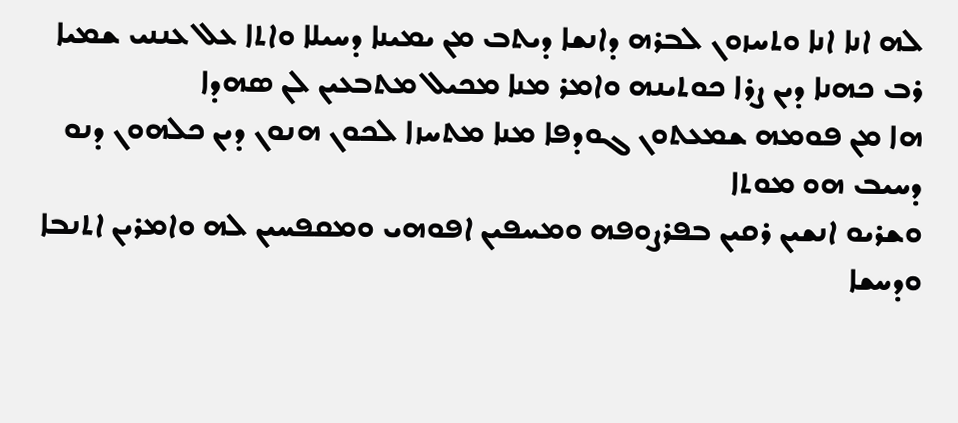ܠܗ ܐܢܐ ܐܢܐ ܘܬܚܙܘܢ ܠܒܪܗ ܕܐܢܫܐ ܕܝܬܒ ܡܢ ܝܡܝܢܐ ܕܚܝܠܐ ܘܐܬܐ ܥܠ ܥܢܢܝ ܫܡܝܐ
ܪܒ ܟܗܢܐ ܕܝܢ ܨܪܐ ܟܘܬܝܢܗ ܘܐܡܪ ܡܢܐ ܡܟܝܠ ܡܬܒܥܝܢ ܠܢ ܤܗܕܐ
ܗܐ ܡܢ ܦܘܡܗ ܫܡܥܬܘܢ ܓܘܕܦܐ ܡܢܐ ܡܬܚܙܐ ܠܟܘܢ ܗܢܘܢ ܕܝܢ ܟܠܗܘܢ ܕܢܘ ܕܚܝܒ ܗܘ ܡܘܬܐ
ܘܫܪܝܘ ܐܢܫܝܢ ܪܩܝܢ ܒܦܪܨܘܦܗ ܘܡܚܦܝܢ ܐܦܘܗܝ ܘܡܩܦܚܝܢ ܠܗ ܘܐܡܪܝܢ ܐܬܢܒܐ ܘܕܚܫܐ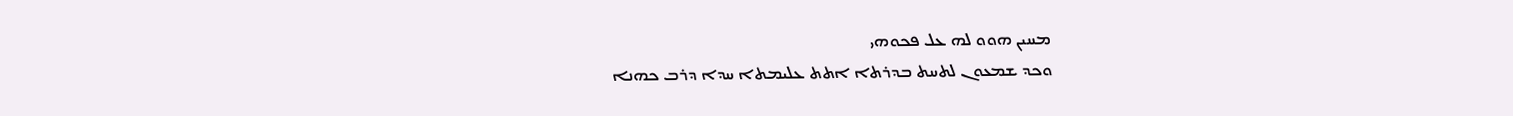ܡܚܝܢ ܗܘܘ ܠܗ ܥܠ ܦܟܘܗܝ
ܘܟܕ ܫܡܥܘܢ ܠܬܚܬ ܒܕܪܬܐ ܐܬܬ ܥܠܝܡܬܐ ܚܕܐ ܕܪܒ ܟܗܢܐ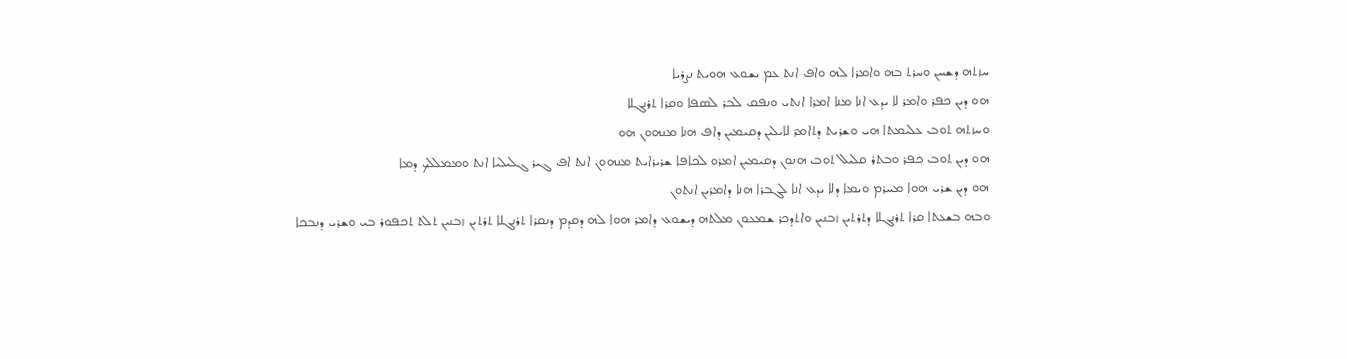ܚܙܬܗ ܕܫܚܢ ܘܚܪܬ ܒܗ ܘܐܡܪܐ ܠܗ ܘܐܦ ܐܢܬ ܥܡ ܝܫܘܥ ܗܘܝܬ ܢܨܪܝܐ
ܗܘ ܕܝܢ ܟܦܪ ܘܐܡܪ ܠܐ ܝܕܥ ܐܢܐ ܡܢܐ ܐܡܪܐ ܐܢܬܝ ܘܢܦܩ ܠܒܪ ܠܤܦܐ ܘܩܪܐ ܬܪܢܓܠܐ
ܘܚܙܬܗ ܬܘܒ ܥܠܝܡܬܐ ܗܝ ܘܫܪܝܬ ܕܬܐܡܪ ܠܐܝܠܝܢ ܕܩܝܡܝܢ ܕܐܦ ܗܢܐ ܡܢܗܘܢ ܗܘ
ܗܘ ܕܝܢ ܬܘܒ ܟܦܪ ܘܒܬܪ ܩܠܝܠ ܬܘܒ ܗܢܘܢ ܕܩܝܡܝܢ ܐܡܪܘ ܠܟܐܦܐ ܫܪܝܪܐܝܬ ܡܢܗܘܢ ܐܢܬ ܐܦ ܓܝܪ ܓܠܝܠܝܐ ܐܢܬ ܘܡܡܠܠܟ ܕܡܐ
ܗܘ ܕܝܢ ܫܪܝ ܗܘܐ ܡܚܪܡ ܘܝܡܐ ܕܠܐ ܝܕܥ ܐܢܐ ܠܓܒܪܐ ܗܢܐ ܕܐܡܪܝܢ ܐܢܬܘܢ
ܘܒܗ ܒܫܥܬܐ ܩܪܐ ܬܪܢܓܠܐ ܕܬܪܬܝܢ ܙܒܢܝܢ ܘܐܬܕܟܪ ܫܡܥܘܢ ܡܠܬܗ ܕܝܫܘܥ ܕܐܡܪ ܗܘܐ ܠܗ ܕܩܕܡ ܕܢܩܪܐ ܬܪܢܓܠܐ ܬܪܬܝܢ ܙܒܢܝܢ ܬܠܬ ܬܟܦܘܪ ܒܝ ܘܫܪܝ ܕܢܒܟܐ